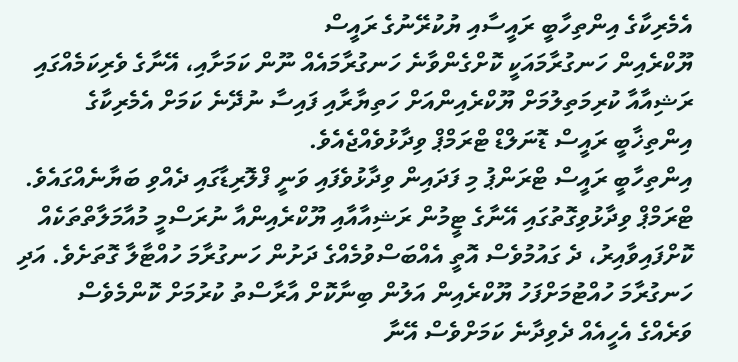އެމެރިކާގެ އިންތިހާބީ ރައީސާއި ޔުކުރޭނުގެ ރައީސް
ޔޫކްރެއިން ހަނގުރާމައަކީ ކޮށްގެންވާނެ ހަނގުރާމައެއް ނޫން ކަމަށާއި، އޭނާގެ ވެރިކަމެއްގައި ރަޝިއާއާ ކުރިމަތިލުމަށް ޔޫކްރެއިންއަށް ހަތިޔާރާއި ފައިސާ ނުދޭނެ ކަމަށް އެމެރިކާގެ އިންތިޚާބީ ރައީސް ޑޮނަލްޑް ޓްރަމްޕް ވިދާޅުވެއްޖެއެވެ.
އިންތިހާބީ ރައީސް ޓްރަންޕު މި ފަދައިން ވިދާޅުވެފައި ވަނީ ފްލޮރިޑާގައި ދެއްވި ބަޔާނެއްގައެވެ.
ޓްރަމްޕް ވިދާޅުވިގޮތުގައި އޭނާގެ ޓީމުން ރަޝިއާއާއި ޔޫކްރެއިންއާ ނުރަސްމީ މުއާމަލާތްތަކެއް ކޮށްފައިވާއިރު، ދެ ގައުމުވެސް އޮތީ އެއްބަސްވުމެއްގެ ދަށުން ހަނގުރާމަ ހުއްޓާލާ ގޮތަށެވެ. އަދި ހަނގުރާމަ ހުއްޓުމަށްފަހު ޔޫކްރެއިން އަލުން ބިނާކޮށް އާރާސްތު ކުރުމަށް ކޮންމެވެސް ވަރެއްގެ އެހީއެއް ދެވިދާނެ ކަމަށްވެސް އޭނާ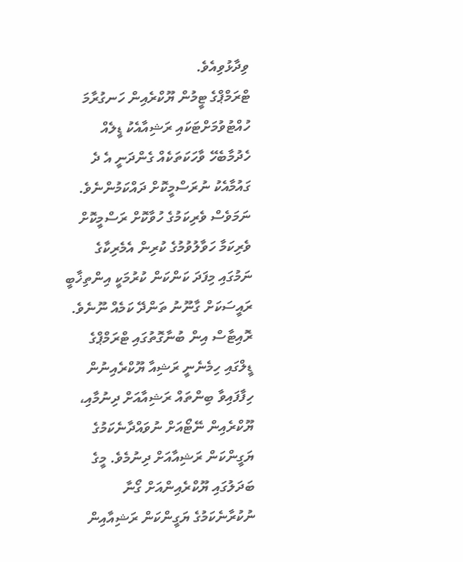ވިދާޅުވިއެވެ.
ޓްރަމްޕްގެ ޓީމުން ޔޫކްރެއިން ހަނގުރާމަ ހުއްޓުވުމަށްޓަކައި ރަޝިއާއެކު ޑީލެއް ހެދުމާބެހޭ ވާހަކަތަކެއް ގެންދަނީ އެ ދެ ގައުމާއެކު ނުރަސްމީކޮށް ދައްކަމުންނެވެ. ނަމަވެސް ވެރިކަމުގެ ހުވާކޮށް ރަސްމީކޮށް ވެރިކަމާ ހަވާލުވުމުގެ ކުރިން އެމެރިކާގެ ނަމުގައި މިފަދަ ކަންކަން ކުރުމަކީ އިންތިޚާބީ ރައީސަކަށް ގާނޫނު ތަންދޭ ކަމެއް ނޫނެވެ.
ރޮއިޓާސް އިން ބުނާގޮތުގައި ޓްރަމްޕްގެ ޑީލްގައި ހިމެނެނީ ރަޝިއާ ޔޫކްރެއިނުން ހިފާފައިވާ ބިންތައް ރަޝިއާއަށް ދިނުމާއި، ޔޫކްރެއިން ނޭޓޯއަށް ނުވައްދާނެކަމުގެ ޔަގީންކަން ރަޝިއާއަށް ދިނުމެވެ. މީގެ ބަދަލުގައި ޔޫކްރެއިންއަށް ގޯނާ ނުކުރާނެކަމުގެ ޔަގީންކަން ރަޝިއާއިން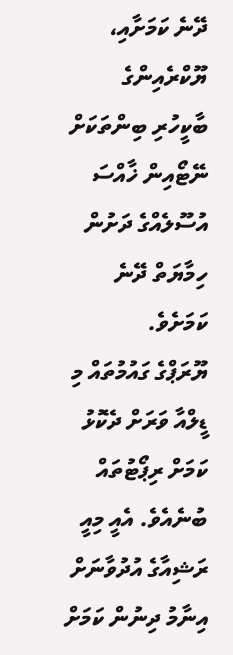ދޭނެ ކަމަށާއި، ޔޫކްރެއިންގެ ބާކީހުރި ބިންތަކަށް ނޭޓޯއިން ޚާއްސަ އުސޫލެއްގެ ދަށުން ހިމާޔަތް ދޭނެ ކަމަށެވެ.
ޔޫރަޕްގެ ގައުމުތައް މި ޑީލްއާ ވަރަށް ދެކޮޅު ކަމަށް ރިޕޯޓުތައް ބުނެއެވެ. އެއީ މިއީ ރަޝިއާގެ އުދުވާނަށް އިނާމު ދިނުން ކަމަށް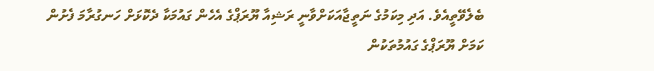ބެލެވޭތީއެވެ. އަދި މިކަމުގެ ނަތީޖާއަކަށްވާނީ ރަޝިއާ ޔޫރަޕްގެ އެހެން ގައުމަކާ ދެކޮޅަށް ހަނގުރާމަ ފެށުން ކަމަށް ޔޫރަޕްގެ ގައުމުތަކުން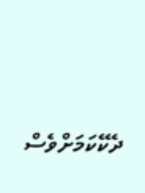ދެކޭކަމަށްވެސް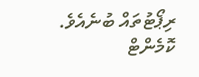ރިޕޯޓުތައް ބުނެއެވެ.
ކޮމެންޓް